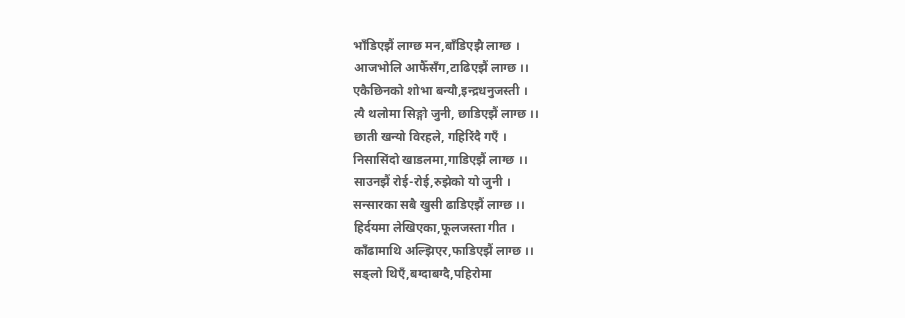भाँडिएझैं लाग्छ मन,बाँडिएझै लाग्छ ।
आजभोलि आफैँसँग,टाढिएझैं लाग्छ ।।
एकैछिनको शोभा बन्यौ,इन्द्रधनुजस्ती ।
त्यै थलोमा सिङ्गो जुनी, छाडिएझैं लाग्छ ।।
छाती खन्यो विरहले, गहिरिंदै गएँ ।
निसासिंदो खाडलमा,गाडिएझैं लाग्छ ।।
साउनझैं रोई-रोई,रुझेको यो जुनी ।
सन्सारका सबै खुसी ढाडिएझैं लाग्छ ।।
हिर्दयमा लेखिएका,फूलजस्ता गीत ।
काँढामाथि अल्झिएर,फाडिएझैं लाग्छ ।।
सङ्लो थिएँ,बग्दाबग्दै,पहिरोमा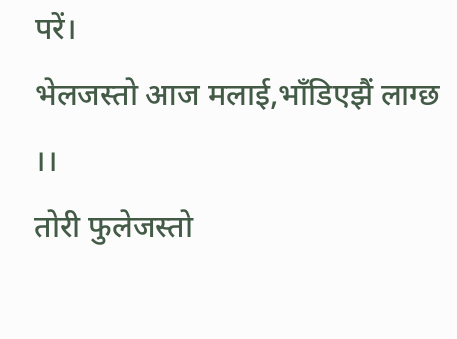परें।
भेलजस्तो आज मलाई,भाँडिएझैं लाग्छ ।।
तोरी फुलेजस्तो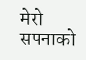मेरो सपनाको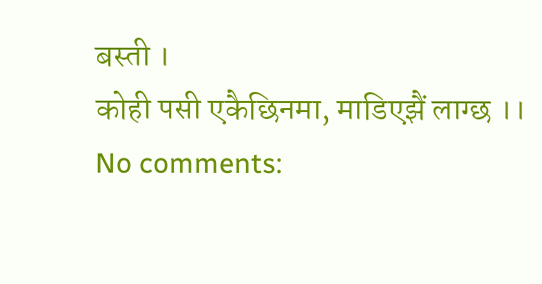बस्ती ।
कोही पसी एकैछिनमा, माडिएझैं लाग्छ ।।
No comments: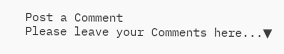Post a Comment
Please leave your Comments here...▼